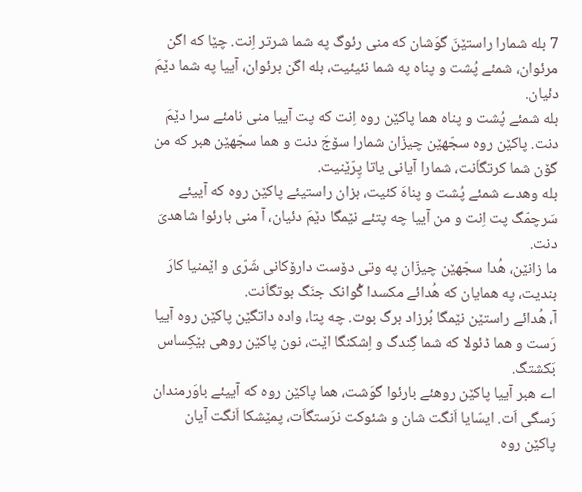7 بله شمارا راستێنَ گوَشان که منی رئوگ په شما شرتر اِنت. چێا که اگن مرئوان، شمئے پُشت و پناه په شما نئیئیت، بله اگن برئوان، آییا په شما دێمَ دئیان.
بله شمئے پُشت و پناه هما پاکێن روه اِنت که پت آییا منی نامئے سرا دێمَ دنت. پاکێن روه سجّهێن چیزّان شمارا سۆجَ دنت و هما سجّهێن هبر که من گۆن شما کرتگاَنت، شمارا آیانی یاتا پِرّێنیت.
بله وهدے شمئے پُشت و پناهَ کئیت، بزان راستیئے پاکێن روه که آییئے سَرچمّگ پت اِنت و من آییا چه پتئے نێمگا دێمَ دئیان، آ منی بارئوا شاهدیَ دنت.
ما زانێن، هُدا سجّهێن چیزّان په وتی دۆست دارۆکانی شَرّی و اێمنیا کارَ بندیت، په همایان که هُدائے مکسدا گْوانک جنَگ بوتگاَنت.
آ، هُدائے راستێن نێمگا بُرزاد برگ بوت. چه پتا، واده داتگێن پاکێن روه آییا رَست و هما ڈئولا که شما گِندگ و اِشکنگا اێت، نون پاکێن روهی بێکِساس بَکشتگ.
اے هبر آییا پاکێن روهئے بارئوا گوَشت، هما پاکێن روه که آییئے باوَرمندان رَسگی اَت. ایسّایا اَنگت شان و شئوکت نرَستگاَت، پمێشکا اَنگت آیان پاکێن روه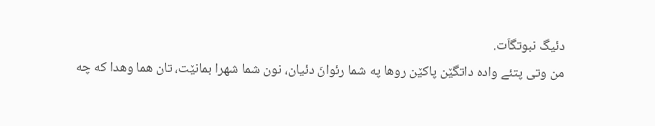دئیگ نبوتگاَت.
من وتی پتئے واده داتگێن پاکێن روها په شما رئوانَ دئیان، نون شما شهرا بمانێت، تان هما وهدا که چه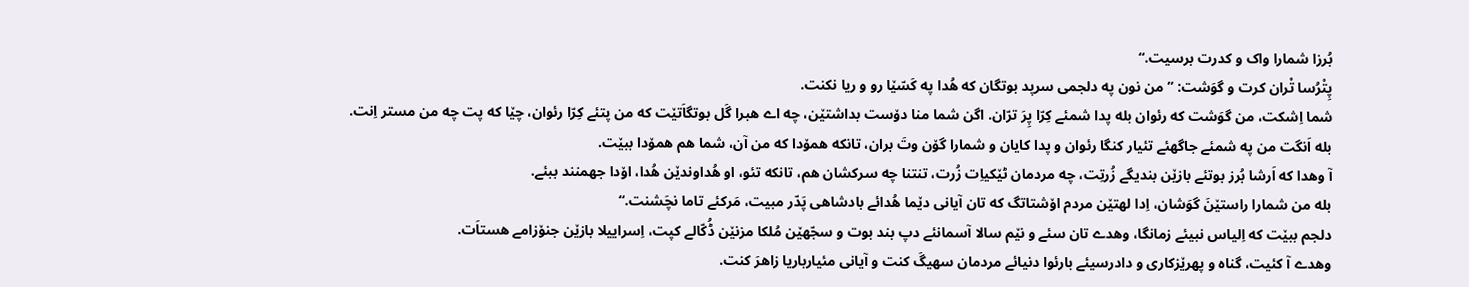بُرزا شمارا واک و کدرت برسیت.“
پِتْرُسا تْران کرت و گوَشت: ”من نون په دلجمی سرپد بوتگان که هُدا په کَسّێا رو و ریا نکنت.
شما اِشکت، من گوَشت که رئوان بله پدا شمئے کِرّا پِرَ ترّان. اگن شما منا دۆست بداشتێن، چه اے هبرا گَل بوتگاَتێت که من پتئے کِرّا رئوان، چێا که پت چه من مستر اِنت.
بله اَنگت من په شمئے جاگهئے تئیار کنگا رئوان و پدا کایان و شمارا گۆن وتَ بران، تانکه همۆدا که من آن، شما هم همۆدا ببێت.
آ وهدا که اَرشا بُرز بوتئے بازێن بندیگے زُرتِت، چه مردمان ٹێکیاِت زُرت، تنتنا چه سرکشان هم، تانکه تئو، او هُداوندێن هُدا، اۆدا جهمنند ببئے.
بله من شمارا راستێنَ گوَشان، اِدا لهتێن مردم اۆشتاتگ که تان آیانی دێما هُدائے بادشاهی پَدّر مبیت، مَرکئے تاما نچَشنت.“
دلجم ببێت که اِلیاس نبیئے زمانگا، وهدے تان سئے و نێم سالا آسمانئے دپ بند بوت و سجّهێن مُلکا مزنێن ڈُکّالے کپت، اِسراییلا بازێن جنۆزامے هستاَت.
وهدے آ کئیت، گناه و پهرێزکاری و دادرسیئے بارئوا دنیائے مردمان سهیگَ کنت و آیانی مئیارباریا زاهرَ کنت.